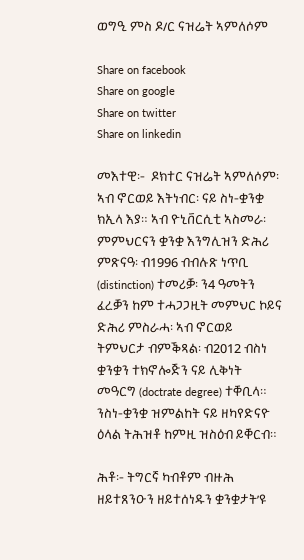ወግዒ ምስ ዶ/ር ናዝሬት ኣምለሶም

Share on facebook
Share on google
Share on twitter
Share on linkedin

መእተዊ፡-  ዶክተር ናዝሬት ኣምለሶም፡ ኣብ ኖርወይ እትነብር፡ ናይ ስነ-ቋንቋ ክኢላ እያ። ኣብ ዮኒቨርሲቲ ኣስመራ፡ ምምህርናን ቋንቋ እንግሊዝን ድሕሪ ምጽናዓ፡ ብ1996 ብብሉጽ ነጥቢ (distinction) ተመሪቓ፡ ን4 ዓመትን ፈረቓን ከም ተሓጋጋዚት መምህር ኮይና ድሕሪ ምስራሓ፡ ኣብ ኖርወይ ትምህርታ ብምቕጻል፡ ብ2012 ብስነ ቋንቋን ተክኖሎጅን ናይ ሊቅነት መዓርግ (doctrate degree) ተቐቢላ። ንስነ-ቋንቋ ዝምልከት ናይ ዘካየድናዮ ዕላል ትሕዝቶ ከምዚ ዝስዕብ ይቐርብ።

ሕቶ፡- ትግርኛ ካብቶም ብዙሕ ዘይተጸንዑን ዘይተሰነዱን ቋንቋታት’ዩ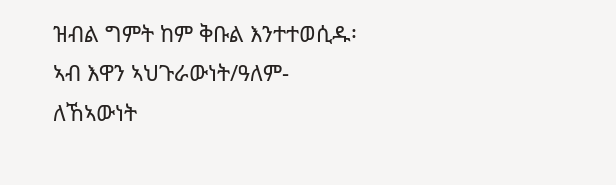ዝብል ግምት ከም ቅቡል እንተተወሲዱ፡ ኣብ እዋን ኣህጉራውነት/ዓለም-ለኸኣውነት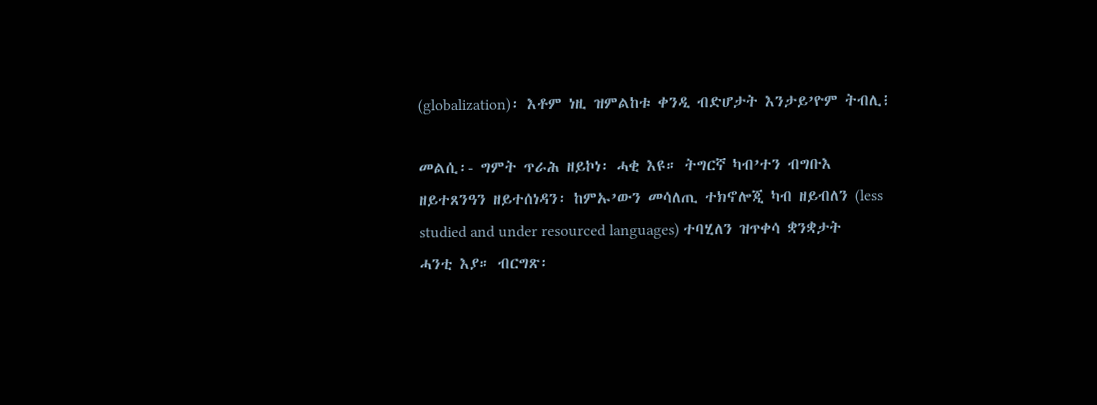(globalization)፡ እቶም ነዚ ዝምልከቱ ቀንዲ ብድሆታት እንታይ’ዮም ትብሊ፧

መልሲ፡- ግምት ጥራሕ ዘይኮነ፡ ሓቂ እዩ። ትግርኛ ካብ’ተን ብግቡእ ዘይተጸንዓን ዘይተሰነዳን፡ ከምኡ’ውን መሳለጢ ተክኖሎጂ ካብ ዘይብለን (less studied and under resourced languages) ተባሂለን ዝጥቀሳ ቋንቋታት ሓንቲ እያ። ብርግጽ፡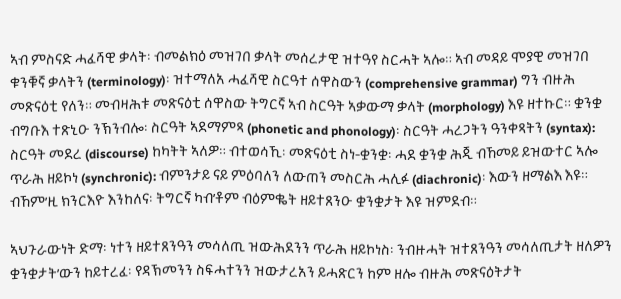ኣብ ምስናድ ሓፈሻዊ ቃላት፡ ብመልክዕ መዝገበ ቃላት መሰረታዊ ዝተዓየ ስርሓት ኣሎ። ኣብ መዳይ ሞያዊ መዝገበ ቁንቑኛ ቃላትን (terminology)፡ ዝተማለአ ሓፈሻዊ ስርዓተ ሰዋስውን (comprehensive grammar) ግን ብዙሕ መጽናዕቲ የለን። መብዛሕቱ መጽናዕቲ ሰዋስው ትግርኛ ኣብ ስርዓት ኣቃውማ ቃላት (morphology) እዩ ዘተኩር። ቋንቋ ብግቡእ ተጽኒዑ ንኽንብሎ፡ ስርዓት ኣደማምጻ (phonetic and phonology)፡ ስርዓት ሓረጋትን ዓንቀጻትን (syntax): ስርዓት መደረ (discourse) ከካትት ኣለዎ። ብተወሳኺ፡ መጽናዕቲ ስነ-ቋንቋ፡ ሓደ ቋንቋ ሕጂ ብኸመይ ይዝውተር ኣሎ ጥራሕ ዘይኮነ (synchronic): ብምንታይ ናይ ምዕባለን ለውጠን መስርሕ ሓሊፉ (diachronic)፡ እውን ዘማልእ እዩ። ብኸም’ዚ ክንርእዮ እንከለና፡ ትግርኛ ካብ’ቶም ብዕምቈት ዘይተጸንዑ ቋንቋታት እዩ ዝምደብ።

ኣህጉራውነት ድማ፡ ነተን ዘይተጸንዓን መሳለጢ ዝውሕደንን ጥራሕ ዘይኮነስ፡ ንብዙሓት ዝተጸንዓን መሳለጢታት ዘለዎን ቋንቋታት’ውን ከይተረፈ፡ የዳኽመንን ስፍሓተንን ዝውታረአን ይሓጽርን ከም ዘሎ ብዙሕ መጽናዕትታት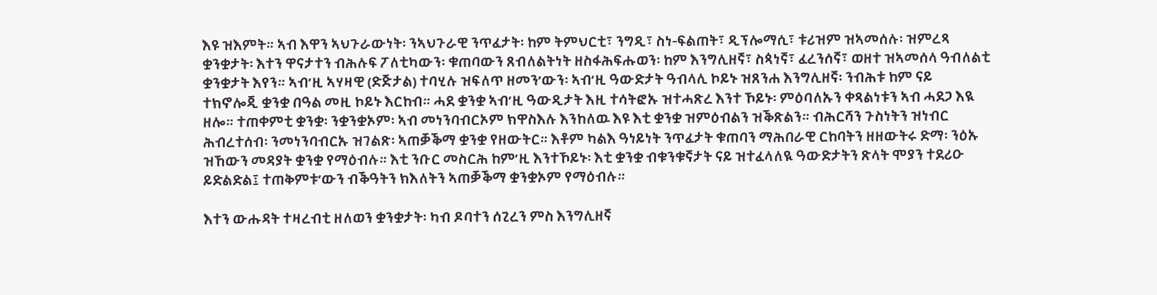እዩ ዝእምት። ኣብ እዋን ኣህጉራውነት፡ ንኣህጉራዊ ንጥፈታት፡ ከም ትምህርቲ፣ ንግዲ፣ ስነ-ፍልጠት፣ ዲፕሎማሲ፣ ቱሪዝም ዝኣመሰሉ፡ ዝምረጻ ቋንቋታት፡ እተን ዋናታተን ብሕሉፍ ፖለቲካውን፡ ቁጠባውን ጸብለልትነት ዘስፋሕፍሑወን፡ ከም እንግሊዘኛ፣ ስጳነኛ፣ ፈረንሰኛ፣ ወዘተ ዝኣመሰላ ዓብለልቲ ቋንቋታት እየን። ኣብ’ዚ ኣሃዛዊ (ድጅታል) ተባሂሉ ዝፍለጥ ዘመን’ውን፡ ኣብ’ዚ ዓውድታት ዓብላሊ ኮይኑ ዝጸንሐ እንግሊዘኛ፡ ንብሕቱ ከም ናይ ተክኖሎጂ ቋንቋ በዓል መዚ ኮይኑ እርከብ። ሓደ ቋንቋ ኣብ’ዚ ዓውዲታት እዚ ተሳትፎኡ ዝተሓጽረ እንተ ኾይኑ፡ ምዕባለኡን ቀጻልነቱን ኣብ ሓደጋ እዪ ዘሎ። ተጠቀምቲ ቋንቋ፡ ንቋንቋኦም፡ ኣብ መነንባብርኦም ክዋስእሉ እንከለዉ እዩ እቲ ቋንቋ ዝምዕብልን ዝቕጽልን። ብሕርሻን ጉስነትን ዝነብር ሕብረተሰብ፡ ንመነንባብርኡ ዝገልጽ፡ ኣጠቓቕማ ቋንቋ የዘውትር። እቶም ካልእ ዓነይነት ንጥፈታት ቁጠባን ማሕበራዊ ርከባትን ዘዘውትሩ ድማ፡ ንዕኡ ዝኸውን መዳያት ቋንቋ የማዕብሉ። እቲ ንቡር መስርሕ ከም’ዚ እንተኾይኑ፡ እቲ ቋንቋ ብቁንቁኛታት ናይ ዝተፈላለዪ ዓውድታትን ጽላት ሞያን ተደሪዑ ይድልድል፤ ተጠቅምቱ’ውን ብቕዓትን ክእለትን ኣጠቓቕማ ቋንቋኦም የማዕብሉ።

እተን ውሑዳት ተዛረብቲ ዘለወን ቋንቋታት፡ ካብ ዶባተን ሰጊረን ምስ እንግሊዘኛ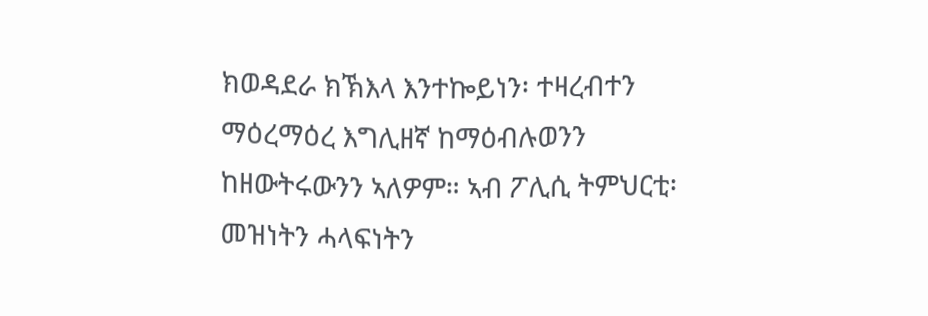ክወዳደራ ክኽእላ እንተኰይነን፡ ተዛረብተን ማዕረማዕረ እግሊዘኛ ከማዕብሉወንን ከዘውትሩውንን ኣለዎም። ኣብ ፖሊሲ ትምህርቲ፡ መዝነትን ሓላፍነትን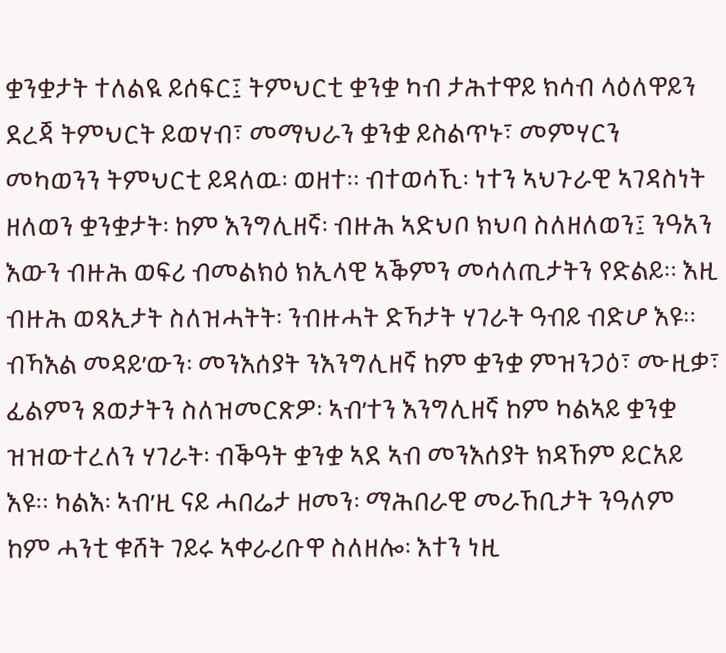ቋንቋታት ተለልዪ ይሰፍር፤ ትምህርቲ ቋንቋ ካብ ታሕተዋይ ክሳብ ላዕለዋይን ደረጃ ትምህርት ይወሃብ፣ መማህራን ቋንቋ ይስልጥኑ፣ መምሃርን መካወንን ትምህርቲ ይዳለዉ፡ ወዘተ። ብተወሳኺ፡ ነተን ኣህጉራዊ ኣገዳስነት ዘለወን ቋንቋታት፡ ከም እንግሊዘኛ፡ ብዙሕ ኣድህቦ ክህባ ስለዘለወን፤ ንዓአን እውን ብዙሕ ወፍሪ ብመልክዕ ክኢላዊ ኣቕምን መሳለጢታትን የድልይ። እዚ ብዙሕ ወጻኢታት ስለዝሓትት፡ ንብዙሓት ድኻታት ሃገራት ዓብይ ብድሆ እዩ። ብኻእል መዳይ’ውን፡ መንእሰያት ንእንግሊዘኛ ከም ቋንቋ ምዝንጋዕ፣ ሙዚቃ፣ ፊልምን ጸወታትን ስለዝመርጽዎ፡ ኣብ’ተን እንግሊዘኛ ከም ካልኣይ ቋንቋ ዝዝውተረለን ሃገራት፡ ብቕዓት ቋንቋ ኣደ ኣብ መንእሰያት ክዳኸም ይርአይ እዩ። ካልእ፡ ኣብ’ዚ ናይ ሓበሬታ ዘመን፡ ማሕበራዊ መራኸቢታት ንዓለም ከም ሓንቲ ቁሸት ገይሩ ኣቀራሪቡዋ ስለዘሎ፡ እተን ነዚ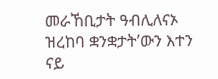መራኸቢታት ዓብሊለናኦ ዝረከባ ቋንቋታት’ውን እተን ናይ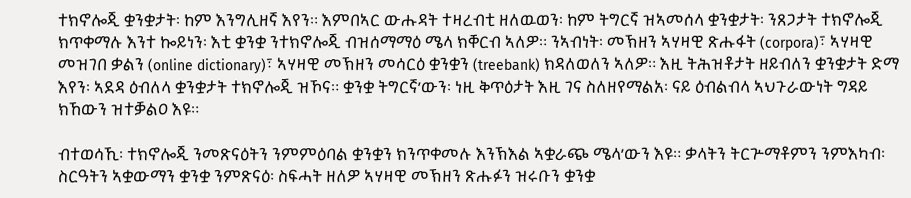ተክኖሎጂ ቋንቋታት፡ ከም እንግሊዘኛ እየን። እምበኣር ውሑዳት ተዛረብቲ ዘለዉወን፡ ከም ትግርኛ ዝኣመሰላ ቋንቋታት፡ ንጸጋታት ተክኖሎጂ ክጥቀማሉ እንተ ኰይነን፡ እቲ ቋንቋ ንተክኖሎጂ ብዝሰማማዕ ሜላ ክቐርብ ኣለዎ። ንኣብነት፡ መኽዘን ኣሃዛዊ ጽሑፋት (corpora)፣ ኣሃዛዊ መዝገበ ቃልን (online dictionary)፣ ኣሃዛዊ መኽዘን መሳርዕ ቋንቋን (treebank) ክዳለወለን ኣለዎ። እዚ ትሕዝቶታት ዘይብለን ቋንቋታት ድማ እየን፡ ኣደዳ ዕብለላ ቋንቋታት ተክኖሎጂ ዝኾና። ቋንቋ ትግርኛ’ውን፡ ነዚ ቅጥዕታት እዚ ገና ስለዘየማልአ፡ ናይ ዕብልብላ ኣህጉራውነት ግዳይ ክኸውን ዝተቓልዐ እዩ።

ብተወሳኺ፡ ተክኖሎጂ ንመጽናዕትን ንምምዕባል ቋንቋን ክንጥቀመሉ እንኽእል ኣቋራጭ ሜላ’ውን እዩ። ቃላትን ትርጕማቶምን ንምእካብ፡ ስርዓትን ኣቋውማን ቋንቋ ንምጽናዕ፡ ስፍሓት ዘለዎ ኣሃዛዊ መኽዘን ጽሑፉን ዝሩቡን ቋንቋ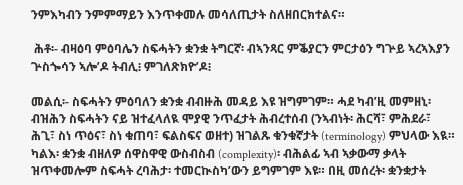ንምእካብን ንምምማይን እንጥቀመሉ መሳለጢታት ስለዘበርክተልና።

 ሕቶ፡- ብዛዕባ ምዕባሌን ስፍሓትን ቋንቋ ትግርኛ፡ ብኣንጻር ምቕያርን ምርታዕን ግጕይ ኣረኣእያን ጕስጐሳን ኣሎ’ዶ ትብሊ፧ ምገለጽክዮ’ዶ፧

መልሲ፡- ስፍሓትን ምዕባለን ቋንቋ ብብዙሕ መዳይ እዩ ዝግምገም። ሓደ ካብ’ዚ መምዘኒ፡ ብዝሕን ስፍሓትን ናይ ዝተፈላለዪ ሞያዊ ንጥፈታት ሕብረተሰብ (ንኣብነት፡ ሕርሻ፣ ምሕደራ፣ ሕጊ፣ ስነ ጥዕና፣ ስነ ቁጠባ፣ ፍልስፍና ወዘተ) ዝገልጹ ቁንቁኛታት (terminology) ምህላው እዪ። ካልእ፡ ቋንቋ ብዘለዎ ሰዋስዋዊ ውስብስብ (complexity)፡ ብሕልፊ ኣብ ኣቃውማ ቃላት ዝጥቀመሎም ስፍሓት ረባሕታ፡ ተመርኲስካ’ውን ይግምገም እዩ። በዚ መሰረት፡ ቋንቋታት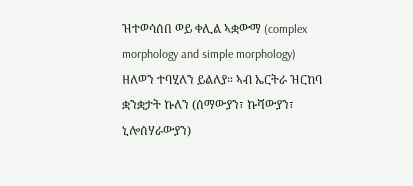ዝተወሳሰበ ወይ ቀሊል ኣቋውማ (complex morphology and simple morphology) ዘለወን ተባሂለን ይልለያ። ኣብ ኤርትራ ዝርከባ ቋንቋታት ኩለን (ሰማውያን፣ ኩሻውያን፣ ኒሎሰሃራውያን)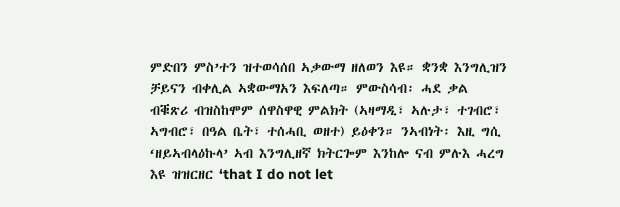ምድበን ምስ’ተን ዝተወሳሰበ ኣቃውማ ዘለወን እዩ። ቋንቋ እንግሊዝን ቻይናን ብቀሊል ኣቋውማአን እፍለጣ። ምውስሳብ፡ ሓደ ቃል ብቑጽሪ ብዝስከሞም ሰዋስዋዊ ምልክት (ኣዛማዲ፣ ኣሉታ፣ ተገብሮ፣ ኣግብሮ፣ በዓል ቤት፣ ተሰሓቢ ወዘተ) ይዕቀን። ንኣብነት፡ እዚ ግሲ ‘ዘይኣብላዕኩላ’ ኣብ እንግሊዘኛ ክትርጐም እንከሎ ናብ ምሉእ ሓረግ እዩ ዝዝርዘር ‘that I do not let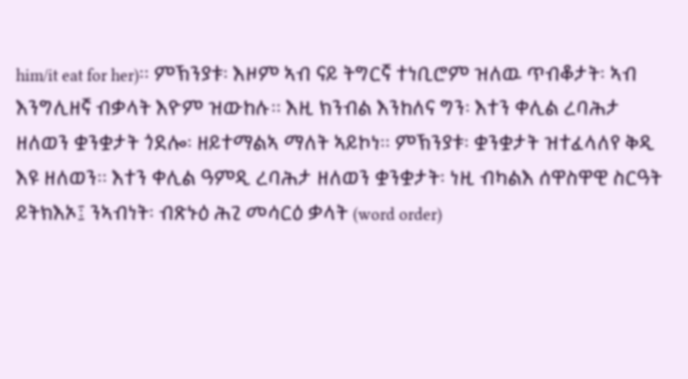him/it eat for her)። ምኽንያቱ፡ እዞም ኣብ ናይ ትግርኛ ተነቢሮም ዝለዉ ጥብቆታት፡ ኣብ እንግሊዘኛ ብቃላት እዮም ዝውከሉ። እዚ ክንብል እንከለና ግን፡ እተን ቀሊል ረባሕታ ዘለወን ቋንቋታት ጎደሎ፡ ዘይተማልኣ ማለት ኣይኮነ። ምኽንያቱ፡ ቋንቋታት ዝተፈላለየ ቅዲ እዩ ዘለወን። እተን ቀሊል ዓምዲ ረባሕታ ዘለወን ቋንቋታት፡ ነዚ ብካልእ ሰዋስዋዊ ስርዓት ይትክእኦ፤ ንኣብነት፡ ብጽኑዕ ሕጊ መሳርዕ ቃላት (word order)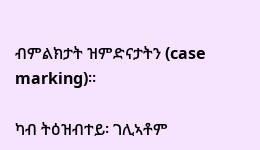ብምልክታት ዝምድናታትን (case marking)።

ካብ ትዕዝብተይ፡ ገሊኣቶም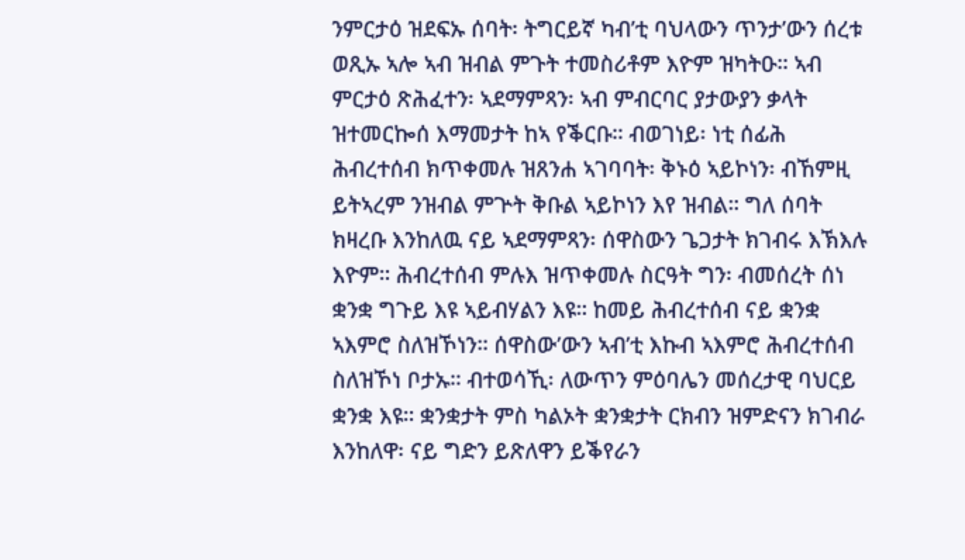ንምርታዕ ዝደፍኡ ሰባት፡ ትግርይኛ ካብ’ቲ ባህላውን ጥንታ’ውን ሰረቱ ወጺኡ ኣሎ ኣብ ዝብል ምጉት ተመስሪቶም እዮም ዝካትዑ። ኣብ ምርታዕ ጽሕፈተን፡ ኣደማምጻን፡ ኣብ ምብርባር ያታውያን ቃላት ዝተመርኰሰ እማመታት ከኣ የቕርቡ። ብወገነይ፡ ነቲ ሰፊሕ ሕብረተሰብ ክጥቀመሉ ዝጸንሐ ኣገባባት፡ ቅኑዕ ኣይኮነን፡ ብኸምዚ ይትኣረም ንዝብል ምጕት ቅቡል ኣይኮነን እየ ዝብል። ግለ ሰባት ክዛረቡ እንከለዉ ናይ ኣደማምጻን፡ ሰዋስውን ጌጋታት ክገብሩ እኽእሉ እዮም። ሕብረተሰብ ምሉእ ዝጥቀመሉ ስርዓት ግን፡ ብመሰረት ሰነ ቋንቋ ግጉይ እዩ ኣይብሃልን እዩ። ከመይ ሕብረተሰብ ናይ ቋንቋ ኣእምሮ ስለዝኾነን። ሰዋስው’ውን ኣብ’ቲ እኩብ ኣእምሮ ሕብረተሰብ ስለዝኾነ ቦታኡ። ብተወሳኺ፡ ለውጥን ምዕባሌን መሰረታዊ ባህርይ ቋንቋ እዩ። ቋንቋታት ምስ ካልኦት ቋንቋታት ርክብን ዝምድናን ክገብራ እንከለዋ፡ ናይ ግድን ይጽለዋን ይቕየራን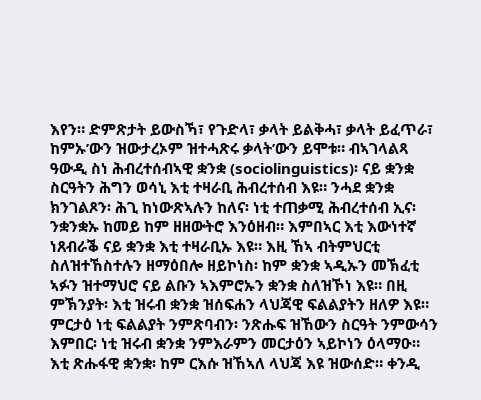እየን። ድምጽታት ይውስኻ፣ የጉድላ፣ ቃላት ይልቅሓ፣ ቃላት ይፈጥራ፣ ከምኡ’ውን ዝውታረኦም ዝተሓጽሩ ቃላት’ውን ይሞቱ። ብኣገላልጻ ዓውዲ ስነ ሕብረተሰብኣዊ ቋንቋ (sociolinguistics)፡ ናይ ቋንቋ ስርዓትን ሕግን ወሳኒ እቲ ተዛራቢ ሕብረተሰብ እዩ። ንሓደ ቋንቋ ክንገልጾን፡ ሕጊ ከነውጽኣሉን ከለና፡ ነቲ ተጠቃሚ ሕብረተሰብ ኢና፡ ንቋንቋኡ ከመይ ከም ዘዘውትሮ እንዕዘብ። እምበኣር እቲ እውነተኛ ነጸብራቕ ናይ ቋንቋ እቲ ተዛራቢኡ እዩ። እዚ ኸኣ ብትምህርቲ ስለዝተኸስተሉን ዘማዕበሎ ዘይኮነስ፡ ከም ቋንቋ ኣዲኡን መኽፈቲ ኣፉን ዝተማህሮ ናይ ልቡን ኣእምሮኡን ቋንቋ ስለዝኾነ እዩ። በዚ ምኽንያት፡ እቲ ዝሩብ ቋንቋ ዝሰፍሐን ላህጃዊ ፍልልያትን ዘለዎ እዩ። ምርታዕ ነቲ ፍልልያት ንምጽባብን፡ ንጽሑፍ ዝኸውን ስርዓት ንምውሳን እምበር፡ ነቲ ዝሩብ ቋንቋ ንምእራምን መርታዕን ኣይኮነን ዕላማዑ። እቲ ጽሑፋዊ ቋንቋ፡ ከም ርእሱ ዝኸኣለ ላህጃ እዩ ዝውሰድ። ቀንዲ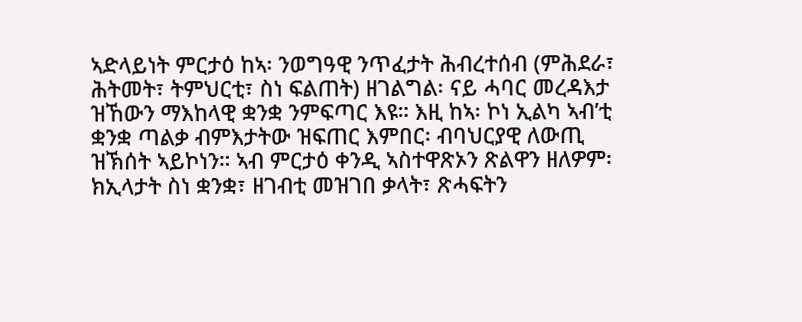ኣድላይነት ምርታዕ ከኣ፡ ንወግዓዊ ንጥፈታት ሕብረተሰብ (ምሕደራ፣ ሕትመት፣ ትምህርቲ፣ ስነ ፍልጠት) ዘገልግል፡ ናይ ሓባር መረዳእታ ዝኸውን ማእከላዊ ቋንቋ ንምፍጣር እዩ። እዚ ከኣ፡ ኮነ ኢልካ ኣብ’ቲ ቋንቋ ጣልቃ ብምእታትው ዝፍጠር እምበር፡ ብባህርያዊ ለውጢ ዝኽሰት ኣይኮነን። ኣብ ምርታዕ ቀንዲ ኣስተዋጽኦን ጽልዋን ዘለዎም፡ ክኢላታት ስነ ቋንቋ፣ ዘገብቲ መዝገበ ቃላት፣ ጽሓፍትን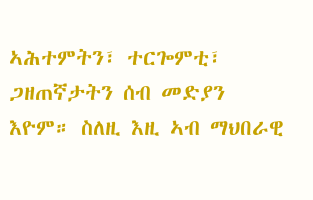ኣሕተምትን፣ ተርጐምቲ፣ ጋዘጠኛታትን ሰብ መድያን እዮም። ስለዚ እዚ ኣብ ማህበራዊ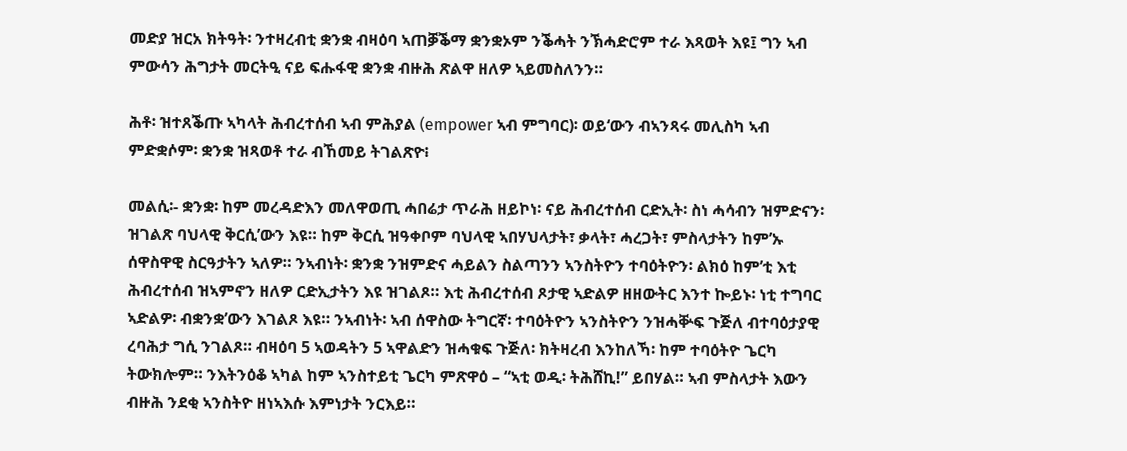መድያ ዝርአ ክትዓት፡ ንተዛረብቲ ቋንቋ ብዛዕባ ኣጠቓቕማ ቋንቋኦም ንቕሓት ንኽሓድሮም ተራ እጻወት እዩ፤ ግን ኣብ ምውሳን ሕግታት መርትዒ ናይ ፍሑፋዊ ቋንቋ ብዙሕ ጽልዋ ዘለዎ ኣይመስለንን።

ሕቶ፡ ዝተጸቕጡ ኣካላት ሕብረተሰብ ኣብ ምሕያል (empower ኣብ ምግባር)፡ ወይ‘ውን ብኣንጻሩ መሊስካ ኣብ ምድቋሶም፡ ቋንቋ ዝጻወቶ ተራ ብኸመይ ትገልጽዮ፧

መልሲ፡- ቋንቋ፡ ከም መረዳድእን መለዋወጢ ሓበሬታ ጥራሕ ዘይኮነ፡ ናይ ሕብረተሰብ ርድኢት፡ ስነ ሓሳብን ዝምድናን፡ ዝገልጽ ባህላዊ ቅርሲ’ውን እዩ። ከም ቅርሲ ዝዓቀቦም ባህላዊ ኣበሃህላታት፣ ቃላት፣ ሓረጋት፣ ምስላታትን ከም’ኡ ሰዋስዋዊ ስርዓታትን ኣለዎ። ንኣብነት፡ ቋንቋ ንዝምድና ሓይልን ስልጣንን ኣንስትዮን ተባዕትዮን፡ ልክዕ ከም’ቲ እቲ ሕብረተሰብ ዝኣምኖን ዘለዎ ርድኢታትን እዩ ዝገልጾ። እቲ ሕብረተሰብ ጾታዊ ኣድልዎ ዘዘውትር እንተ ኰይኑ፡ ነቲ ተግባር ኣድልዎ፡ ብቋንቋ’ውን እገልጾ እዩ። ንኣብነት፡ ኣብ ሰዋስው ትግርኛ፡ ተባዕትዮን ኣንስትዮን ንዝሓቝፍ ጉጅለ ብተባዕታያዊ ረባሕታ ግሲ ንገልጾ። ብዛዕባ 5 ኣወዳትን 5 ኣዋልድን ዝሓቁፍ ጉጅለ፡ ክትዛረብ እንከለኻ፡ ከም ተባዕትዮ ጌርካ ትውክሎም። ንእትንዕቆ ኣካል ከም ኣንስተይቲ ጌርካ ምጽዋዕ – “ኣቲ ወዲ፡ ትሕሸኪ!” ይበሃል። ኣብ ምስላታት እውን ብዙሕ ንደቂ ኣንስትዮ ዘነኣእሱ እምነታት ንርእይ።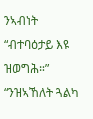ንኣብነት “ብተባዕታይ እዩ ዝወግሕ።” “ንዝኣኸለት ጓልካ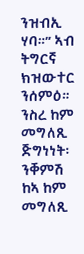ንዝብኢ ሃባ።” ኣብ ትግርኛ ክዝውተር ንሰምዕ። ንስረ ከም መግለጺ ጅግነነት፡ ንቐምሽ ከኣ ከም መግለጺ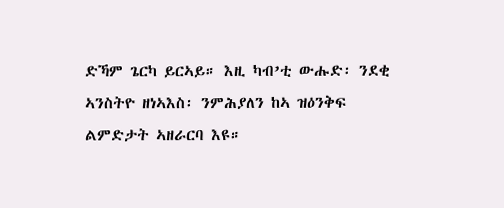ድኻም ጌርካ ይርኣይ። እዚ ካብ’ቲ ውሑድ፡ ንደቂ ኣንስትዮ ዘነኣእስ፡ ንምሕያለን ከኣ ዝዕንቅፍ ልምድታት ኣዘራርባ እዩ።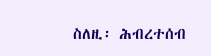ስለዚ፡ ሕብረተሰብ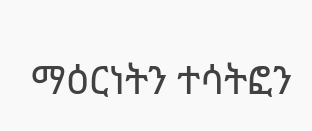ማዕርነትን ተሳትፎን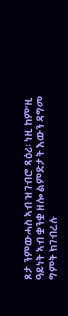ጾታ ንምውሓስ ኣብ ዝገብሮ ጻዕሪ፡ ነዚ ከም’ዚ ዓይነት ኣብ ቋንቋ ዘሎ ልምድታት እውን ዳግመ ግምት ክገብረሉ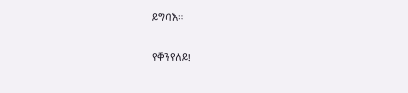ይግባእ።

የቐንየለይ!